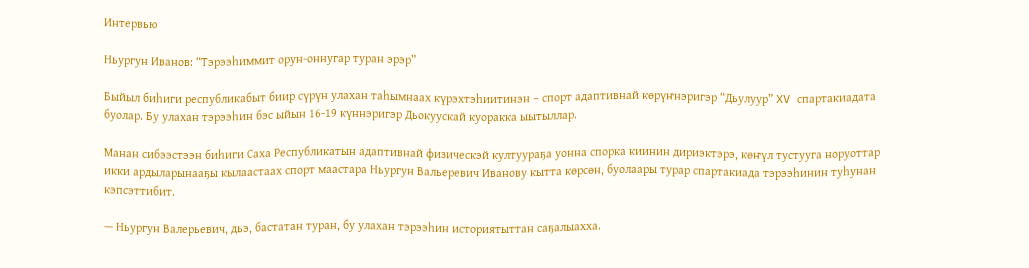Интервью

Ньургун Иванов: “Тэрээһиммит орун-оннугар туран эрэр”

Быйыл биһиги республикабыт биир сүрүн улахан таһымнаах күрэхтэһиитинэн – спорт адаптивнай көрүҥнэригэр “Дьулуур” XV спартакиадата буолар. Бу улахан тэрээһин бэс ыйын 16-19 күннэригэр Дьокуускай куоракка ыытыллар.

Манан сибээстээн биһиги Саха Республикатын адаптивнай физическэй култуураҕа уонна спорка киинин дириэктэрэ, көҥүл тустууга норуоттар икки ардыларынааҕы кылаастаах спорт маастара Ньургун Вальеревич Иванову кытта көрсөн, буолаары турар спартакиада тэрээһинин туһунан кэпсэттибит.

— Ньургун Валерьевич, дьэ, бастатан туран, бу улахан тэрээһин историятыттан саҕалыахха.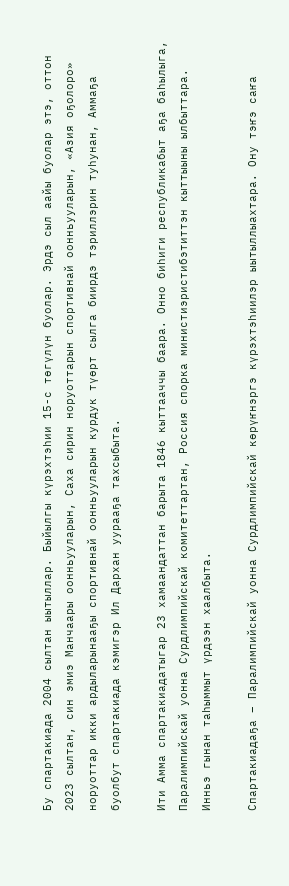Бу спартакиада 2004 сылтан ыытыллар. Быйылгы күрэхтэһии 15-с төгүлүн буолар. Эрдэ сыл аайы буолар этэ, оттон 2023 сылтан, син эмиэ Манчаары оонньууларын, Саха сирин норуоттарын спортивнай оонньууларын, «Азия оҕолоро» норуоттар икки ардыларынааҕы спортивнай оонньууларын курдук түөрт сылга биирдэ тэриллэрин туһунан, Аммаҕа буолбут спартакиада кэмигэр Ил Дархан уурааҕа тахсыбыта.

Ити Амма спартакиадатыгар 23 хамаандаттан барыта 1846 кыттааччы баара. Онно биһиги республикабыт аҕа баһылыга, Паралимпийскай уонна Сурдлимпийскай комитеттартан, Россия спорка министиэристибэтиттэн кыттыыны ылбыттара. Инньэ гынан таһыммыт үрдээн хаалбыта.

Спартакиадаҕа – Паралимпийскай уонна Сурдлимпийскай көрүҥнэргэ күрэхтэһиилэр ыытыллыахтара. Ону тэҥэ саҥа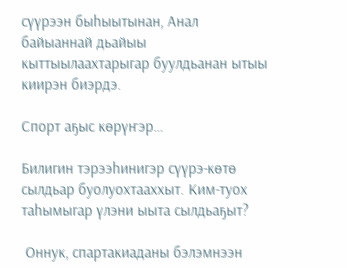сүүрээн быһыытынан, Анал байыаннай дьайыы кыттыылаахтарыгар буулдьанан ытыы киирэн биэрдэ.

Спорт аҕыс көрүҥэр…

Билигин тэрээһинигэр сүүрэ-көтө сылдьар буолуохтааххыт. Ким-туох таһымыгар үлэни ыыта сылдьаҕыт?

 Оннук, спартакиаданы бэлэмнээн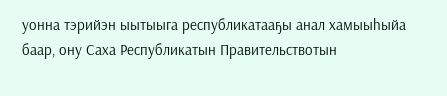уонна тэрийэн ыытыыга республикатааҕы анал хамыыһыйа баар, ону Саха Республикатын Правительствотын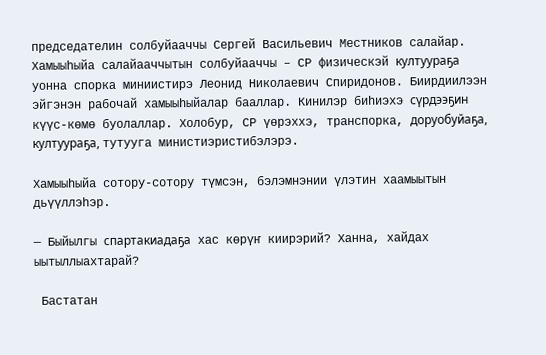председателин солбуйааччы Сергей Васильевич Местников салайар. Хамыыһыйа салайааччытын солбуйааччы – СР физическэй култуураҕа уонна спорка миниистирэ Леонид Николаевич Спиридонов. Биирдиилээн эйгэнэн рабочай хамыыһыйалар бааллар. Кинилэр биһиэхэ сүрдээҕин күүс-көмө буолаллар. Холобур, СР үөрэххэ, транспорка, доруобуйаҕа, култуураҕа, тутууга министиэристибэлэрэ.

Хамыыһыйа сотору-сотору түмсэн, бэлэмнэнии үлэтин хаамыытын дьүүллэһэр.

— Быйылгы спартакиадаҕа хас көрүҥ киирэрий? Ханна, хайдах ыытыллыахтарай?

 Бастатан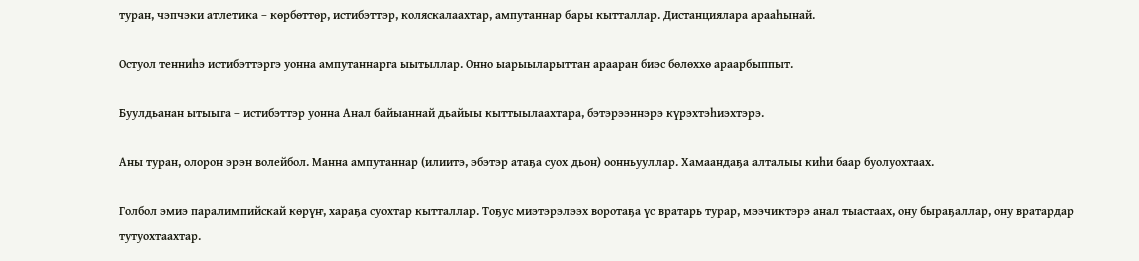туран, чэпчэки атлетика – көрбөттөр, истибэттэр, коляскалаахтар, ампутаннар бары кытталлар. Дистанциялара арааһынай.

Остуол тенниһэ истибэттэргэ уонна ампутаннарга ыытыллар. Онно ыарыыларыттан арааран биэс бөлөххө араарбыппыт.

Буулдьанан ытыыга – истибэттэр уонна Анал байыаннай дьайыы кыттыылаахтара, бэтэрээннэрэ күрэхтэһиэхтэрэ.

Аны туран, олорон эрэн волейбол. Манна ампутаннар (илиитэ, эбэтэр атаҕа суох дьон) оонньууллар. Хамаандаҕа алталыы киһи баар буолуохтаах.

Голбол эмиэ паралимпийскай көрүҥ, хараҕа суохтар кытталлар. Тоҕус миэтэрэлээх воротаҕа үс вратарь турар, мээчиктэрэ анал тыастаах, ону быраҕаллар, ону вратардар тутуохтаахтар.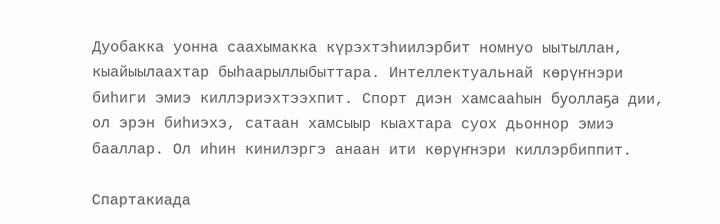Дуобакка уонна саахымакка күрэхтэһиилэрбит номнуо ыытыллан, кыайыылаахтар быһаарыллыбыттара. Интеллектуальнай көрүҥнэри биһиги эмиэ киллэриэхтээхпит. Спорт диэн хамсааһын буоллаҕа дии, ол эрэн биһиэхэ, сатаан хамсыыр кыахтара суох дьоннор эмиэ бааллар. Ол иһин кинилэргэ анаан ити көрүҥнэри киллэрбиппит.

Спартакиада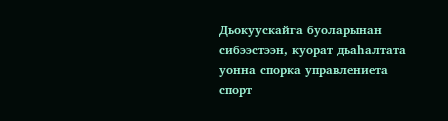Дьокуускайга буоларынан сибээстээн, куорат дьаһалтата уонна спорка управлениета спорт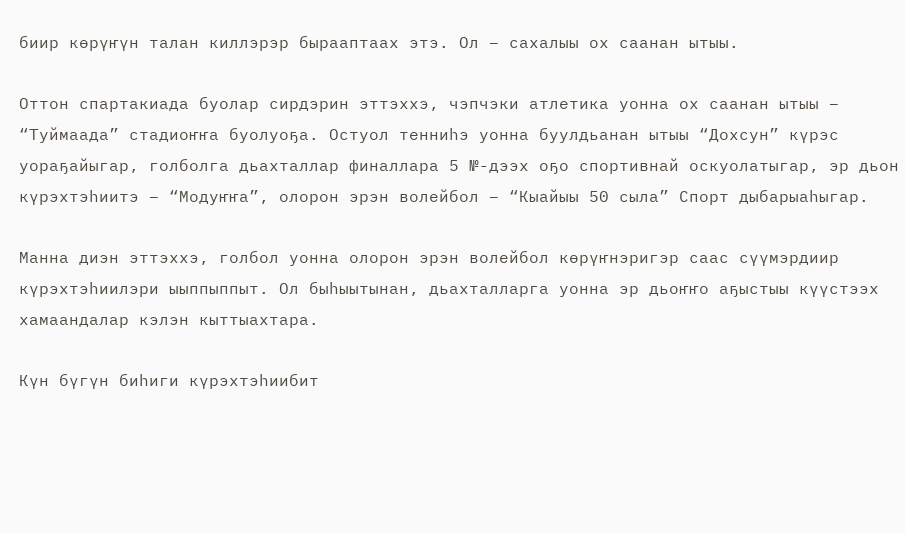биир көрүҥүн талан киллэрэр бырааптаах этэ. Ол – сахалыы ох саанан ытыы.

Оттон спартакиада буолар сирдэрин эттэххэ, чэпчэки атлетика уонна ох саанан ытыы – “Туймаада” стадиоҥҥа буолуоҕа. Остуол тенниһэ уонна буулдьанан ытыы “Дохсун” күрэс уораҕайыгар, голболга дьахталлар финаллара 5 №-дээх оҕо спортивнай оскуолатыгар, эр дьон күрэхтэһиитэ – “Модуҥҥа”, олорон эрэн волейбол – “Кыайыы 50 сыла” Спорт дыбарыаһыгар.

Манна диэн эттэххэ, голбол уонна олорон эрэн волейбол көрүҥнэригэр саас сүүмэрдиир күрэхтэһиилэри ыыппыппыт. Ол быһыытынан, дьахталларга уонна эр дьоҥҥо аҕыстыы күүстээх хамаандалар кэлэн кыттыахтара.

Күн бүгүн биһиги күрэхтэһиибит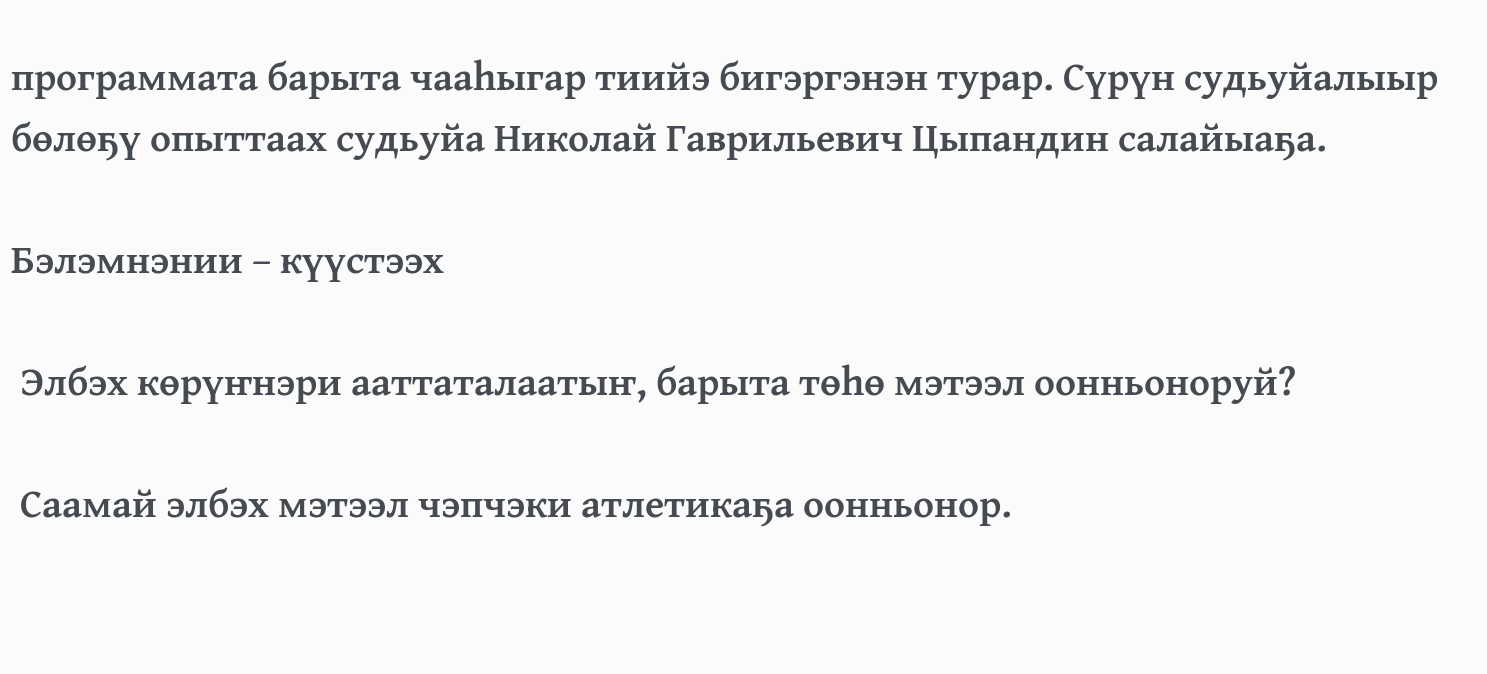программата барыта чааһыгар тиийэ бигэргэнэн турар. Сүрүн судьуйалыыр бөлөҕү опыттаах судьуйа Николай Гаврильевич Цыпандин салайыаҕа.

Бэлэмнэнии – күүстээх

 Элбэх көрүҥнэри ааттаталаатыҥ, барыта төһө мэтээл оонньоноруй?

 Саамай элбэх мэтээл чэпчэки атлетикаҕа оонньонор.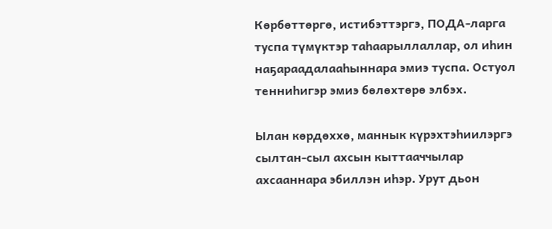Көрбөттөргө, истибэттэргэ, ПОДА-ларга туспа түмүктэр таһаарыллаллар, ол иһин наҕараадалааһыннара эмиэ туспа. Остуол тенниһигэр эмиэ бөлөхтөрө элбэх.

Ылан көрдөххө, маннык күрэхтэһиилэргэ сылтан-сыл ахсын кыттааччылар ахсааннара эбиллэн иһэр. Урут дьон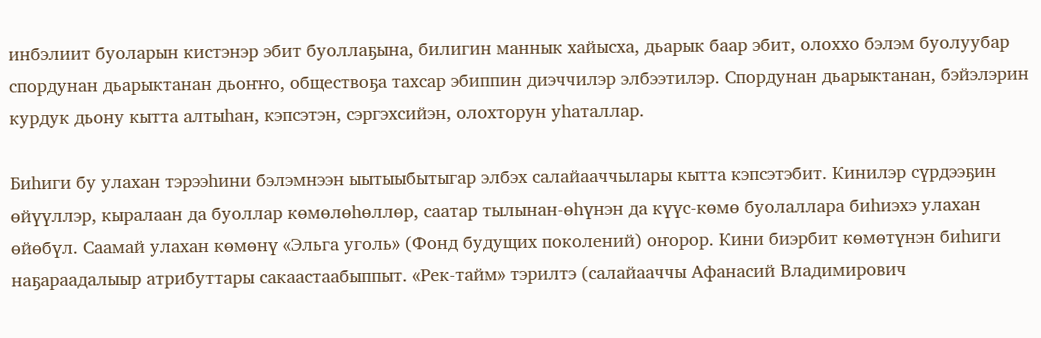инбэлиит буоларын кистэнэр эбит буоллаҕына, билигин маннык хайысха, дьарык баар эбит, олоххо бэлэм буолуубар спордунан дьарыктанан дьоҥҥо, обществоҕа тахсар эбиппин диэччилэр элбээтилэр. Спордунан дьарыктанан, бэйэлэрин курдук дьону кытта алтыһан, кэпсэтэн, сэргэхсийэн, олохторун уһаталлар.

Биһиги бу улахан тэрээһини бэлэмнээн ыытыыбытыгар элбэх салайааччылары кытта кэпсэтэбит. Кинилэр сүрдээҕин өйүүллэр, кыралаан да буоллар көмөлөһөллөр, саатар тылынан-өһүнэн да күүс-көмө буолаллара биһиэхэ улахан өйөбүл. Саамай улахан көмөнү «Эльга уголь» (Фонд будущих поколений) оҥорор. Кини биэрбит көмөтүнэн биһиги наҕараадалыыр атрибуттары сакаастаабыппыт. «Рек-тайм» тэрилтэ (салайааччы Афанасий Владимирович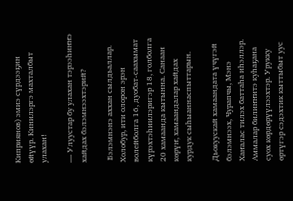Киприянов) эмиэ сүрдээҕин өйүүр. Кинилэргэ махталбыт улахан!

— Улуустар бу улахан тэрээһиҥҥэ хайдах бэлэмнээхтэрий?

 Бэлэмнэнэ аххан сылдьаллар. Холобур, ити олорон эрэн волейболга 16, дуобат-саахымат күрэхтэһиилэригэр 18, голболга 20 хамаанда кытынна. Санаан көрүҥ, хамаандалар хайдах курдук сыһыаннаспыттарын.

Дьокуускай хамаандата үчүгэй бэлэмнээх, Чурапчы, Мэнэ Хаҥалас тилэх баттаһа иһэллэр. Аммалар билиҥҥитэ куһаҕана суох көрдөрүүлээхтэр. Урукку өртүгэр сэдэхтик кыттыбыт уус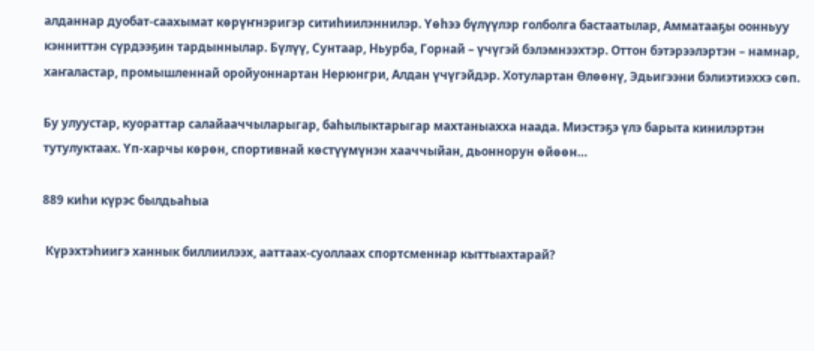алданнар дуобат-саахымат көрүҥнэригэр ситиһиилэннилэр. Үөһээ бүлүүлэр голболга бастаатылар, Амматааҕы оонньуу кэнниттэн сүрдээҕин тардыннылар. Бүлүү, Сунтаар, Ньурба, Горнай – үчүгэй бэлэмнээхтэр. Оттон бэтэрээлэртэн – намнар, хаҥаластар, промышленнай оройуоннартан Нерюнгри, Алдан үчүгэйдэр. Хотулартан Өлөөнү, Эдьигээни бэлиэтиэххэ сөп.

Бу улуустар, куораттар салайааччыларыгар, баһылыктарыгар махтаныахха наада. Миэстэҕэ үлэ барыта кинилэртэн тутулуктаах. Үп-харчы көрөн, спортивнай көстүүмүнэн хааччыйан, дьоннорун өйөөн…

889 киһи күрэс былдьаһыа

 Күрэхтэһиигэ ханнык биллиилээх, ааттаах-суоллаах спортсменнар кыттыахтарай?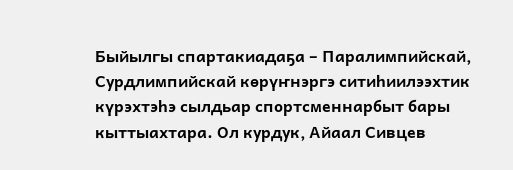Быйылгы спартакиадаҕа – Паралимпийскай, Сурдлимпийскай көрүҥнэргэ ситиһиилээхтик күрэхтэһэ сылдьар спортсменнарбыт бары кыттыахтара. Ол курдук, Айаал Сивцев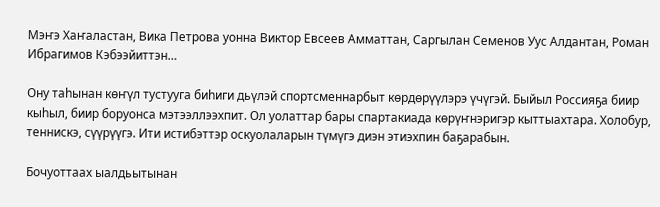Мэҥэ Хаҥаластан, Вика Петрова уонна Виктор Евсеев Амматтан, Саргылан Семенов Уус Алдантан, Роман Ибрагимов Кэбээйиттэн…

Ону таһынан көҥүл тустууга биһиги дьүлэй спортсменнарбыт көрдөрүүлэрэ үчүгэй. Быйыл Россияҕа биир кыһыл, биир боруонса мэтээллээхпит. Ол уолаттар бары спартакиада көрүҥнэригэр кыттыахтара. Холобур, теннискэ, сүүрүүгэ. Ити истибэттэр оскуолаларын түмүгэ диэн этиэхпин баҕарабын.

Бочуоттаах ыалдьытынан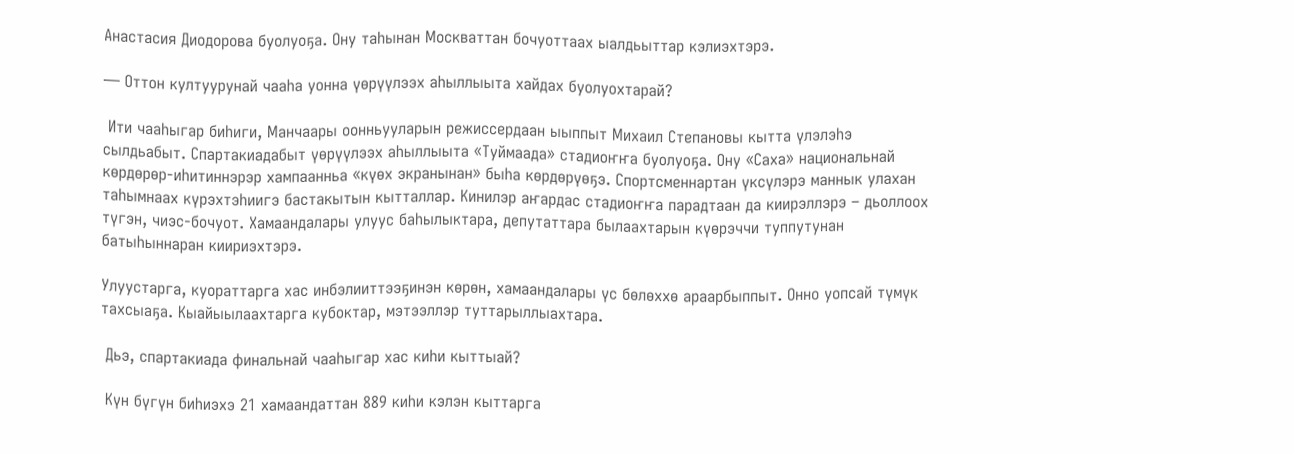Анастасия Диодорова буолуоҕа. Ону таһынан Москваттан бочуоттаах ыалдьыттар кэлиэхтэрэ.

— Оттон култуурунай чааһа уонна үөрүүлээх аһыллыыта хайдах буолуохтарай?

 Ити чааһыгар биһиги, Манчаары оонньууларын режиссердаан ыыппыт Михаил Степановы кытта үлэлэһэ сылдьабыт. Спартакиадабыт үөрүүлээх аһыллыыта «Туймаада» стадиоҥҥа буолуоҕа. Ону «Саха» национальнай көрдөрөр-иһитиннэрэр хампаанньа «күөх экранынан» быһа көрдөрүөҕэ. Спортсменнартан үксүлэрэ маннык улахан таһымнаах күрэхтэһиигэ бастакытын кытталлар. Кинилэр аҥардас стадиоҥҥа парадтаан да киирэллэрэ – дьоллоох түгэн, чиэс-бочуот. Хамаандалары улуус баһылыктара, депутаттара былаахтарын күөрэччи туппутунан батыһыннаран киириэхтэрэ.

Улуустарга, куораттарга хас инбэлииттээҕинэн көрөн, хамаандалары үс бөлөххө араарбыппыт. Онно уопсай түмүк тахсыаҕа. Кыайыылаахтарга кубоктар, мэтээллэр туттарыллыахтара.

 Дьэ, спартакиада финальнай чааһыгар хас киһи кыттыай?

 Күн бүгүн биһиэхэ 21 хамаандаттан 889 киһи кэлэн кыттарга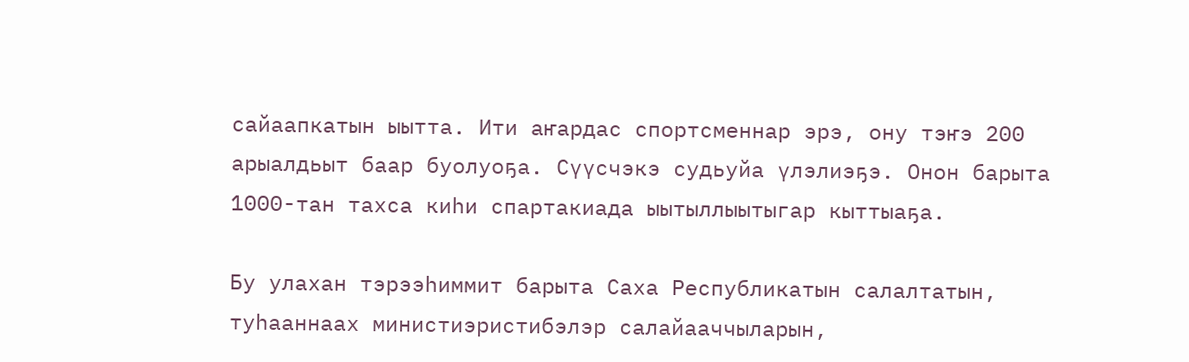сайаапкатын ыытта. Ити аҥардас спортсменнар эрэ, ону тэҥэ 200 арыалдьыт баар буолуоҕа. Сүүсчэкэ судьуйа үлэлиэҕэ. Онон барыта 1000-тан тахса киһи спартакиада ыытыллыытыгар кыттыаҕа.

Бу улахан тэрээһиммит барыта Саха Республикатын салалтатын, туһааннаах министиэристибэлэр салайааччыларын,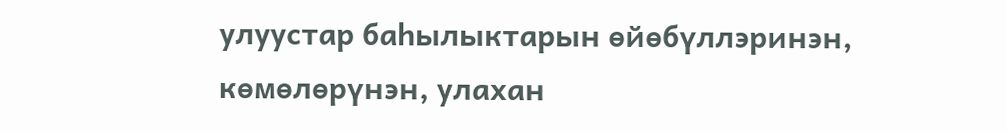улуустар баһылыктарын өйөбүллэринэн, көмөлөрүнэн, улахан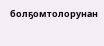болҕомтолорунан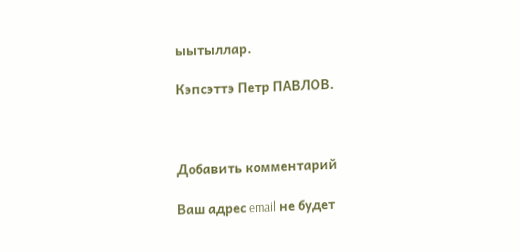ыытыллар.

Кэпсэттэ Петр ПАВЛОВ.



Добавить комментарий

Ваш адрес email не будет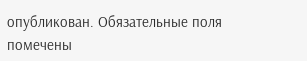опубликован. Обязательные поля помечены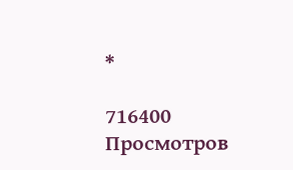*

716400
Просмотров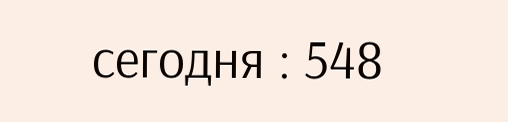сегодня : 548